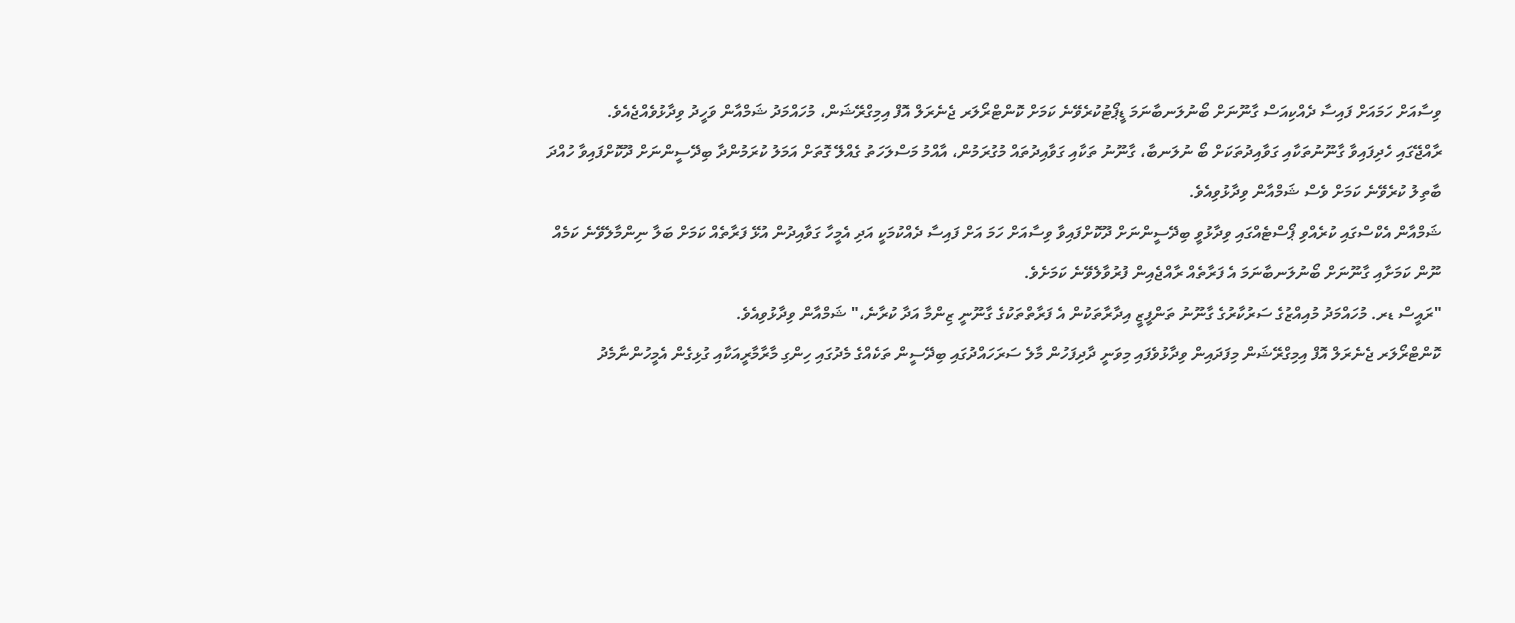ވިސާއަށް ހަމައަށް ފައިސާ ދެއްކިއަސް ގާނޫނަށް ބޯނުލަނބާނަމަ ޑީޕޯޓުކުރެވޭނެ ކަމަށް ކޮންޓްރޯލަރ ޖެނެރަލް އޮފް އިމިގްރޭޝަން، މުހައްމަދު ޝަމްއާން ވަހީދު ވިދާޅުވެއްޖެއެވެ.
ރާއްޖޭގައި ހެދިފައިވާ ގާނޫނުތަކާއި ގަވާއިދުތަކަށް ބޯ ނުލަނބާ، ގާނޫނު ތަކާއި ގަވާއިދުތައް މުގުރަމުން، އާއްމު މަސްލަހަތު ގެއްލޭ ގޮތަށް އަމަލު ކުރަމުންދާ ބިދޭސީންނަށް ދޫކޮށްފައިވާ ހުއްދަ ބާތިލު ކުރެވޭނެ ކަމަށް ވެސް ޝަމްއާން ވިދާޅުވިއެވެ.
ޝަމްއާން އެކްސްގައި ކުރެއްވި ޕޯސްޓެއްގައި ވިދާޅުވީ ބިދޭސީންނަށް ދޫކޮށްފައިވާ ވިސާއަށް ހަމަ އަށް ފައިސާ ދެއްކުމަކީ އަދި އެމީހާ ގަވާއިދުން އުޅޭ ފަރާތެއް ކަމަށް ބަލާ ނިންމާލެވޭނެ ކަމެއް ނޫން ކަމަށާއި ގާނޫނަށް ބޯނުލަނބާނަމަ އެ ފަރާތެއް ރާއްޖެއިން ފުރުވާލެވޭނެ ކަމަށެވެ.
"ރައީސް ޑރ. މުހައްމަދު މުއިއްޒުގެ ސަރުކާރުގެ ގާނޫނު ތަންފީޒީ އިދާރާތަކުން އެ ފަރާތްތަކުގެ ގާނޫނީ ޒިންމާ އަދާ ކުރާނެ،" ޝަމްއާން ވިދާޅުވިއެވެ.
ކޮންޓްރޯލަރ ޖެނެރަލް އޮފް އިމިގްރޭޝަން މިފަދައިން ވިދާޅުވެފައި މިވަނީ ދާދިފަހުން މާލެ ސަރަހައްދުގައި ބިދޭސީން ތަކެއްގެ މެދުގައި ހިންގި މާރާމާރީއަކާއި ގުޅިގެން އެމީހުންނާމެދު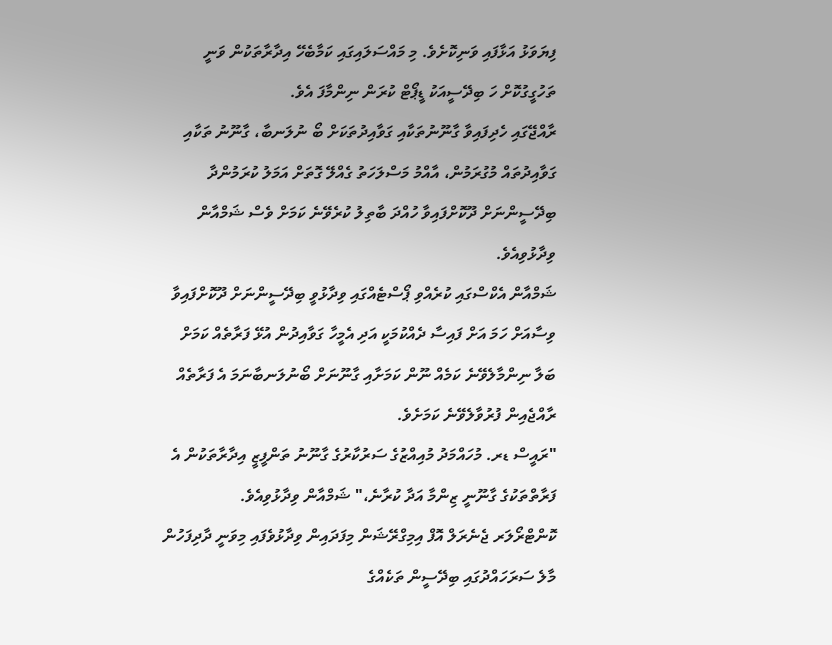ފިޔަވަޅު އަޅާފައި ވަނިކޮށެވެ. މި މައްސަލައިގައި ކަމާބެހޭ އިދާރާތަކުން ވަނީ ތަހުގީގުކޮށް ހަ ބިދޭސީއަކު ޑީޕޯޓް ކުރަން ނިންމާފަ އެވެ.
ރާއްޖޭގައި ހެދިފައިވާ ގާނޫނުތަކާއި ގަވާއިދުތަކަށް ބޯ ނުލަނބާ، ގާނޫނު ތަކާއި ގަވާއިދުތައް މުގުރަމުން، އާއްމު މަސްލަހަތު ގެއްލޭ ގޮތަށް އަމަލު ކުރަމުންދާ ބިދޭސީންނަށް ދޫކޮށްފައިވާ ހުއްދަ ބާތިލު ކުރެވޭނެ ކަމަށް ވެސް ޝަމްއާން ވިދާޅުވިއެވެ.
ޝަމްއާން އެކްސްގައި ކުރެއްވި ޕޯސްޓެއްގައި ވިދާޅުވީ ބިދޭސީންނަށް ދޫކޮށްފައިވާ ވިސާއަށް ހަމަ އަށް ފައިސާ ދެއްކުމަކީ އަދި އެމީހާ ގަވާއިދުން އުޅޭ ފަރާތެއް ކަމަށް ބަލާ ނިންމާލެވޭނެ ކަމެއް ނޫން ކަމަށާއި ގާނޫނަށް ބޯނުލަނބާނަމަ އެ ފަރާތެއް ރާއްޖެއިން ފުރުވާލެވޭނެ ކަމަށެވެ.
"ރައީސް ޑރ. މުހައްމަދު މުއިއްޒުގެ ސަރުކާރުގެ ގާނޫނު ތަންފީޒީ އިދާރާތަކުން އެ ފަރާތްތަކުގެ ގާނޫނީ ޒިންމާ އަދާ ކުރާނެ،" ޝަމްއާން ވިދާޅުވިއެވެ.
ކޮންޓްރޯލަރ ޖެނެރަލް އޮފް އިމިގްރޭޝަން މިފަދައިން ވިދާޅުވެފައި މިވަނީ ދާދިފަހުން މާލެ ސަރަހައްދުގައި ބިދޭސީން ތަކެއްގެ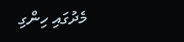މެދުގައި ހިންގި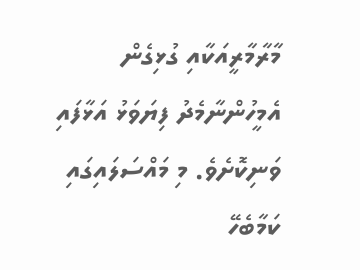މާރާމާރީއަކާއި ގުޅިގެން އެމީހުންނާމެދު ފިޔަވަޅު އަޅާފައި ވަނިކޮށެވެ. މި މައްސަލައިގައި ކަމާބެހޭ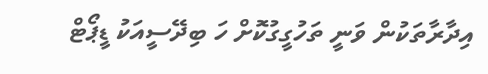އިދާރާތަކުން ވަނީ ތަހުގީގުކޮށް ހަ ބިދޭސީއަކު ޑީޕޯޓް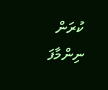ކުރަން ނިންމާފަ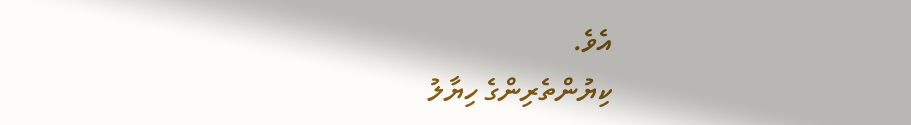އެވެ.
ކިޔުންތެރިންގެ ހިޔާލު